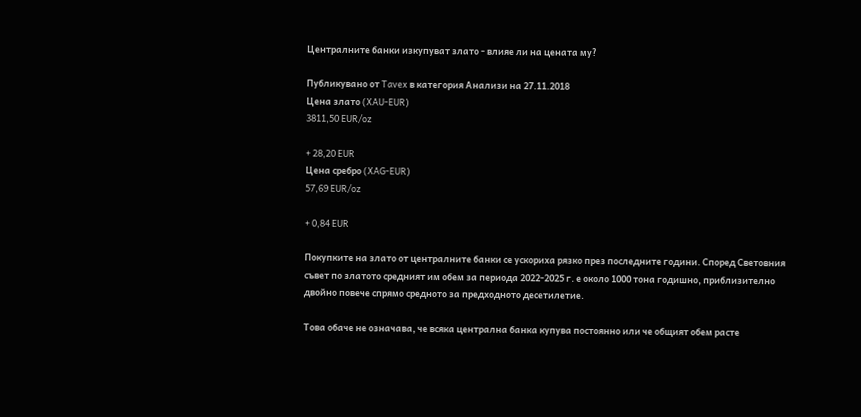Централните банки изкупуват злато - влияе ли на цената му?

Публикувано от Tavex в категория Анализи на 27.11.2018
Цена злато (XAU-EUR)
3811,50 EUR/oz

+ 28,20 EUR
Цена сребро (XAG-EUR)
57,69 EUR/oz

+ 0,84 EUR

Покупките на злато от централните банки се ускориха рязко през последните години. Според Световния съвет по златото средният им обем за периода 2022-2025 г. е около 1000 тона годишно, приблизително двойно повече спрямо средното за предходното десетилетие.

Това обаче не означава, че всяка централна банка купува постоянно или че общият обем расте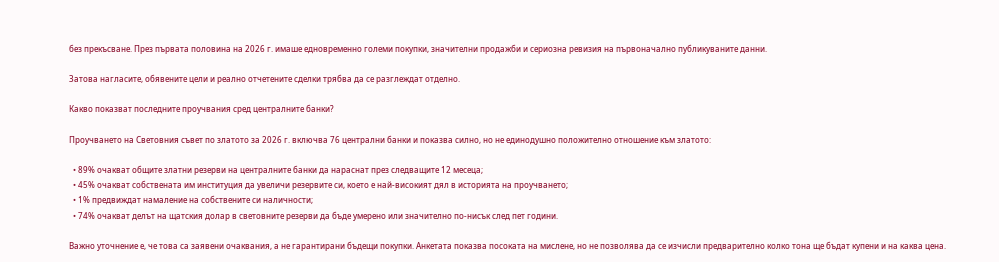без прекъсване. През първата половина на 2026 г. имаше едновременно големи покупки, значителни продажби и сериозна ревизия на първоначално публикуваните данни.

Затова нагласите, обявените цели и реално отчетените сделки трябва да се разглеждат отделно.

Какво показват последните проучвания сред централните банки?

Проучването на Световния съвет по златото за 2026 г. включва 76 централни банки и показва силно, но не единодушно положително отношение към златото:

  • 89% очакват общите златни резерви на централните банки да нараснат през следващите 12 месеца;
  • 45% очакват собствената им институция да увеличи резервите си, което е най-високият дял в историята на проучването;
  • 1% предвиждат намаление на собствените си наличности;
  • 74% очакват делът на щатския долар в световните резерви да бъде умерено или значително по-нисък след пет години.

Важно уточнение е, че това са заявени очаквания, а не гарантирани бъдещи покупки. Анкетата показва посоката на мислене, но не позволява да се изчисли предварително колко тона ще бъдат купени и на каква цена.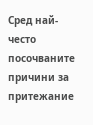Сред най-често посочваните причини за притежание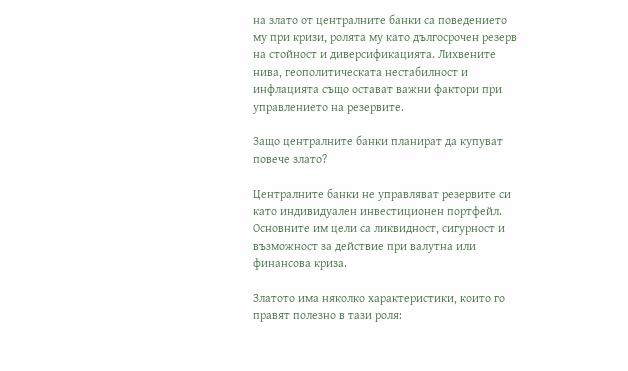на злато от централните банки са поведението му при кризи, ролята му като дългосрочен резерв на стойност и диверсификацията. Лихвените нива, геополитическата нестабилност и инфлацията също остават важни фактори при управлението на резервите.

Защо централните банки планират да купуват повече злато?

Централните банки не управляват резервите си като индивидуален инвестиционен портфейл. Основните им цели са ликвидност, сигурност и възможност за действие при валутна или финансова криза.

Златото има няколко характеристики, които го правят полезно в тази роля: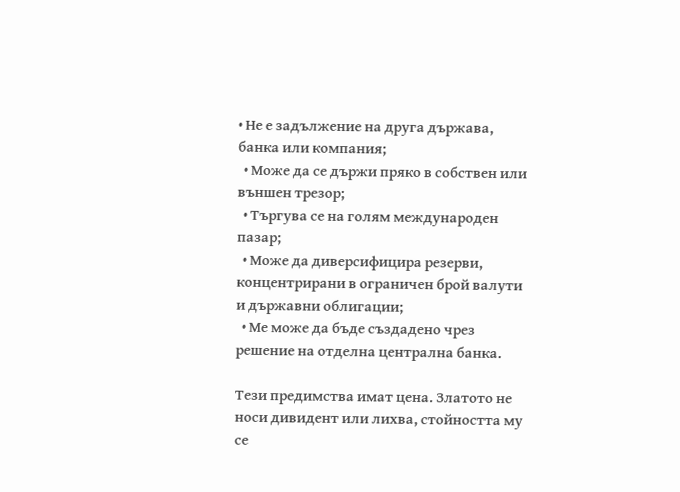• Не е задължение на друга държава, банка или компания;
  • Може да се държи пряко в собствен или външен трезор;
  • Търгува се на голям международен пазар;
  • Може да диверсифицира резерви, концентрирани в ограничен брой валути и държавни облигации;
  • Ме може да бъде създадено чрез решение на отделна централна банка.

Тези предимства имат цена. Златото не носи дивидент или лихва, стойността му се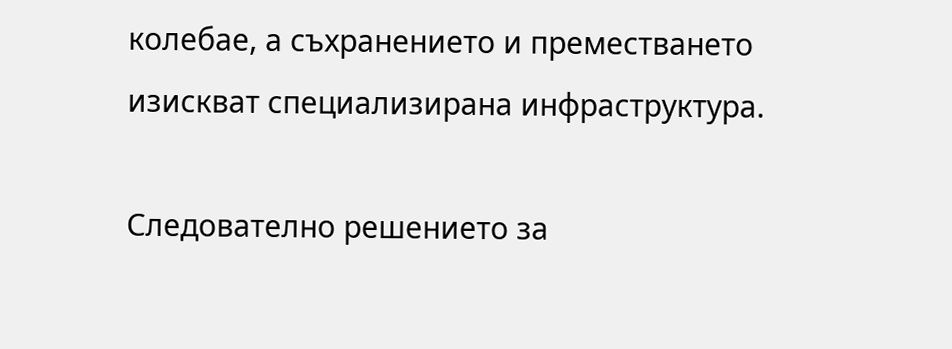колебае, а съхранението и преместването изискват специализирана инфраструктура.

Следователно решението за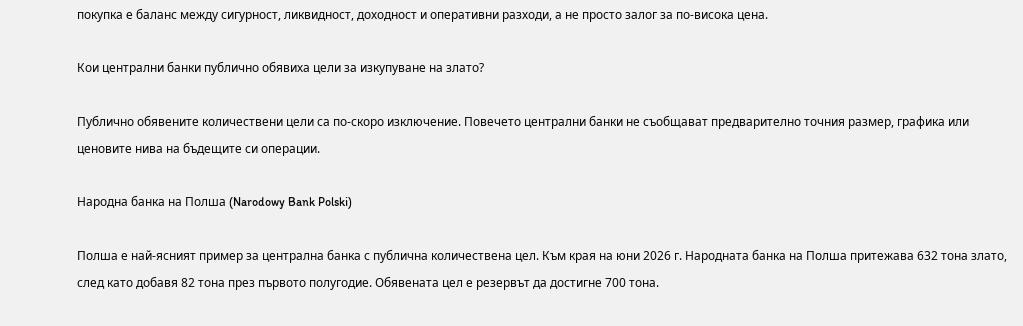покупка е баланс между сигурност, ликвидност, доходност и оперативни разходи, а не просто залог за по-висока цена.

Кои централни банки публично обявиха цели за изкупуване на злато?

Публично обявените количествени цели са по-скоро изключение. Повечето централни банки не съобщават предварително точния размер, графика или ценовите нива на бъдещите си операции.

Народна банка на Полша (Narodowy Bank Polski)

Полша е най-ясният пример за централна банка с публична количествена цел. Към края на юни 2026 г. Народната банка на Полша притежава 632 тона злато, след като добавя 82 тона през първото полугодие. Обявената цел е резервът да достигне 700 тона.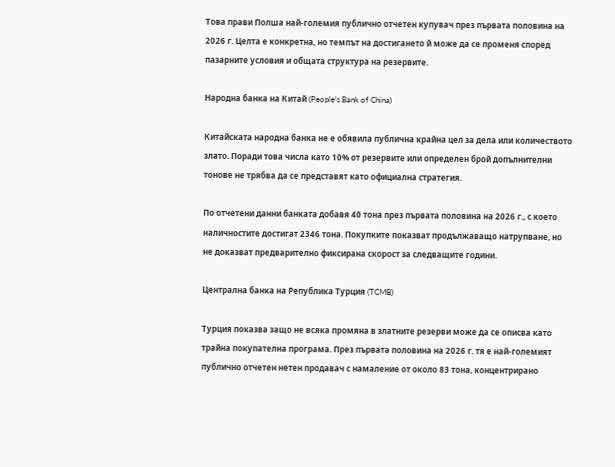Това прави Полша най-големия публично отчетен купувач през първата половина на 2026 г. Целта е конкретна, но темпът на достигането й може да се променя според пазарните условия и общата структура на резервите.

Народна банка на Китай (People’s Bank of China)

Китайската народна банка не е обявила публична крайна цел за дела или количеството злато. Поради това числа като 10% от резервите или определен брой допълнителни тонове не трябва да се представят като официална стратегия.

По отчетени данни банката добавя 40 тона през първата половина на 2026 г., с което наличностите достигат 2346 тона. Покупките показват продължаващо натрупване, но не доказват предварително фиксирана скорост за следващите години.

Централна банка на Република Турция (TCMB)

Турция показва защо не всяка промяна в златните резерви може да се описва като трайна покупателна програма. През първата половина на 2026 г. тя е най-големият публично отчетен нетен продавач с намаление от около 83 тона, концентрирано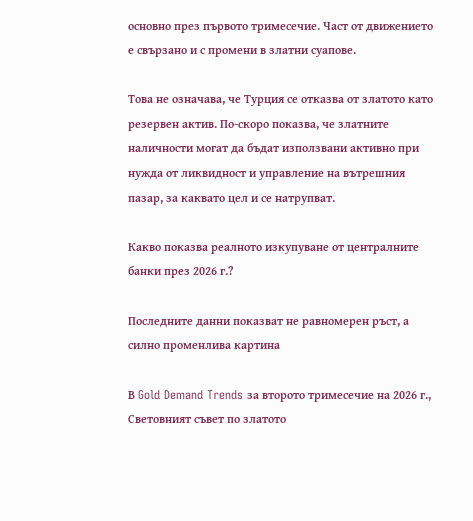основно през първото тримесечие. Част от движението е свързано и с промени в златни суапове.

Това не означава, че Турция се отказва от златото като резервен актив. По-скоро показва, че златните наличности могат да бъдат използвани активно при нужда от ликвидност и управление на вътрешния пазар, за каквато цел и се натрупват.

Какво показва реалното изкупуване от централните банки през 2026 г.?

Последните данни показват не равномерен ръст, а силно променлива картина

В Gold Demand Trends за второто тримесечие на 2026 г., Световният съвет по златото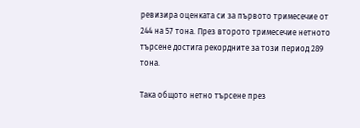ревизира оценката си за първото тримесечие от 244 на 57 тона. През второто тримесечие нетното търсене достига рекордните за този период 289 тона.

Така общото нетно търсене през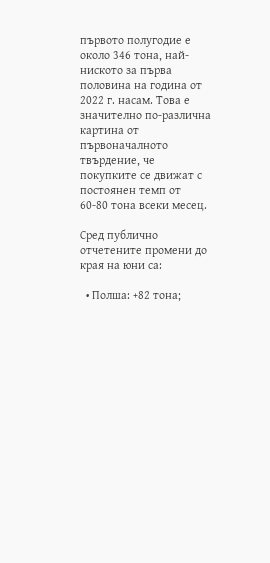първото полугодие е около 346 тона, най-ниското за първа половина на година от 2022 г. насам. Това е значително по-различна картина от първоначалното твърдение, че покупките се движат с постоянен темп от 60-80 тона всеки месец.

Сред публично отчетените промени до края на юни са:

  • Полша: +82 тона;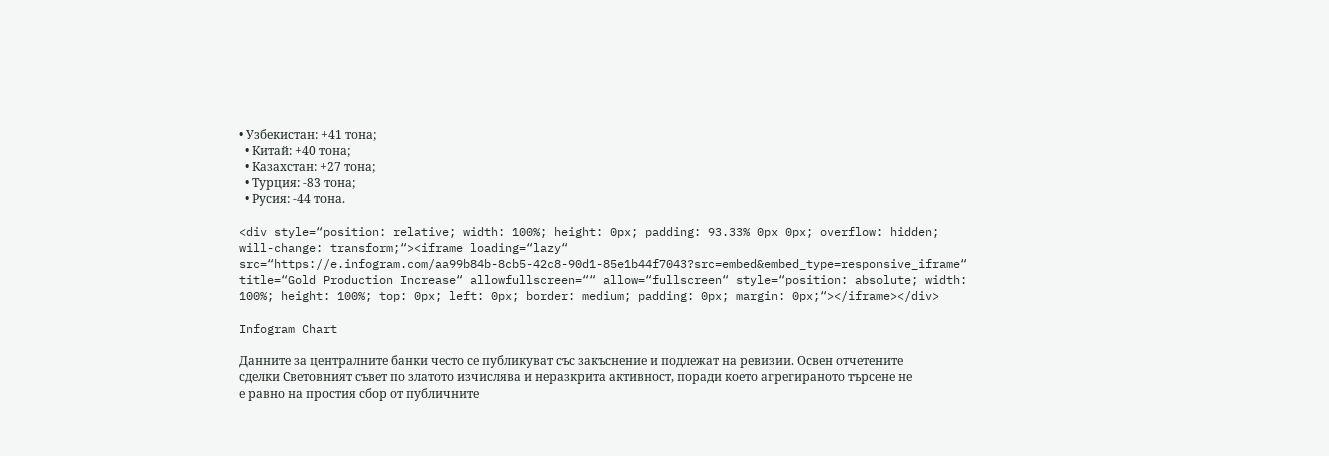• Узбекистан: +41 тона;
  • Китай: +40 тона;
  • Казахстан: +27 тона;
  • Турция: -83 тона;
  • Русия: -44 тона.

<div style=“position: relative; width: 100%; height: 0px; padding: 93.33% 0px 0px; overflow: hidden; will-change: transform;“><iframe loading=“lazy“ src=“https://e.infogram.com/aa99b84b-8cb5-42c8-90d1-85e1b44f7043?src=embed&embed_type=responsive_iframe“ title=“Gold Production Increase“ allowfullscreen=““ allow=“fullscreen“ style=“position: absolute; width: 100%; height: 100%; top: 0px; left: 0px; border: medium; padding: 0px; margin: 0px;“></iframe></div>

Infogram Chart

Данните за централните банки често се публикуват със закъснение и подлежат на ревизии. Освен отчетените сделки Световният съвет по златото изчислява и неразкрита активност, поради което агрегираното търсене не е равно на простия сбор от публичните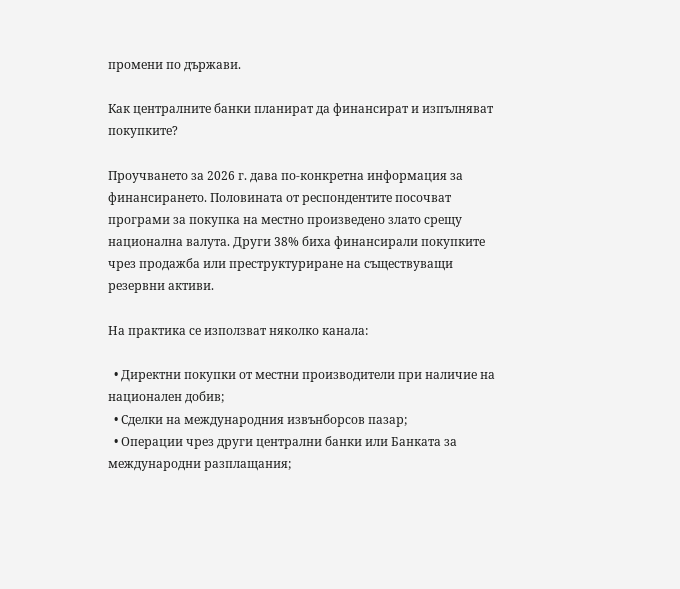промени по държави.

Как централните банки планират да финансират и изпълняват покупките?

Проучването за 2026 г. дава по-конкретна информация за финансирането. Половината от респондентите посочват програми за покупка на местно произведено злато срещу национална валута. Други 38% биха финансирали покупките чрез продажба или преструктуриране на съществуващи резервни активи.

На практика се използват няколко канала:

  • Директни покупки от местни производители при наличие на национален добив;
  • Сделки на международния извънборсов пазар;
  • Операции чрез други централни банки или Банката за международни разплащания;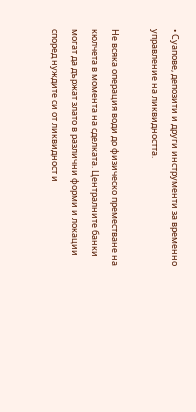• Суапове, депозити и други инструменти за временно управление на ликвидността.

Не всяка операция води до физическо преместване на кюлчета в момента на сделката. Централните банки могат да държат злато в различни форми и локации според нуждите си от ликвидност и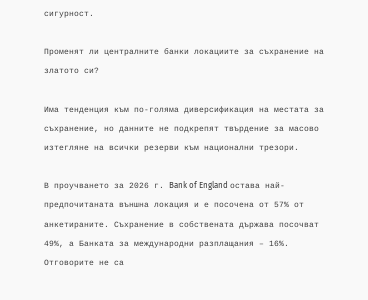сигурност.

Променят ли централните банки локациите за съхранение на златото си?

Има тенденция към по-голяма диверсификация на местата за съхранение, но данните не подкрепят твърдение за масово изтегляне на всички резерви към национални трезори.

В проучването за 2026 г. Bank of England остава най-предпочитаната външна локация и е посочена от 57% от анкетираните. Съхранение в собствената държава посочват 49%, а Банката за международни разплащания – 16%. Отговорите не са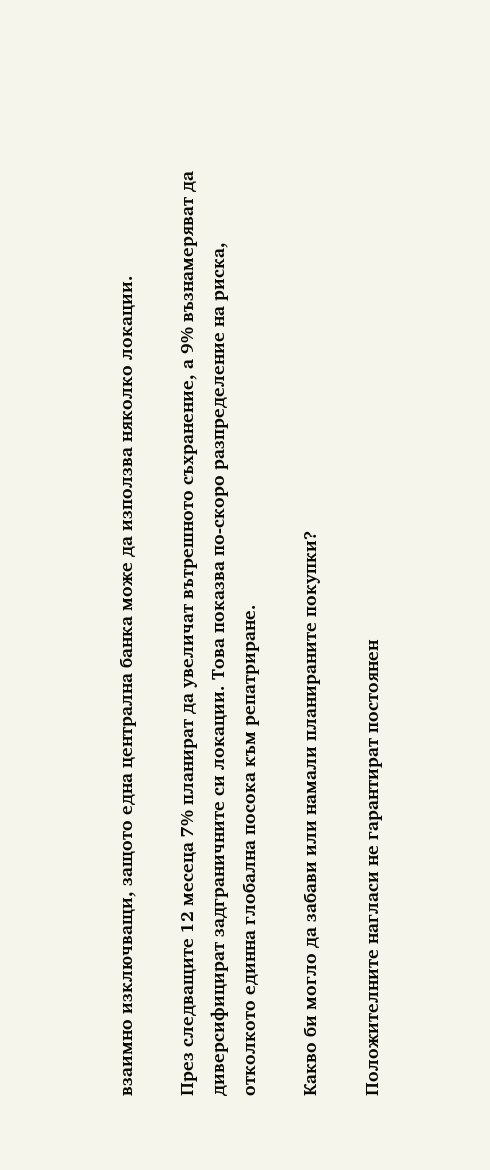взаимно изключващи, защото една централна банка може да използва няколко локации.

През следващите 12 месеца 7% планират да увеличат вътрешното съхранение, а 9% възнамеряват да диверсифицират задграничните си локации. Това показва по-скоро разпределение на риска, отколкото единна глобална посока към репатриране.

Какво би могло да забави или намали планираните покупки?

Положителните нагласи не гарантират постоянен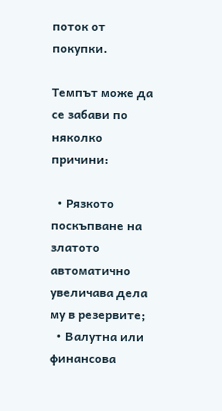поток от покупки.

Темпът може да се забави по няколко причини:

  • Рязкото поскъпване на златото автоматично увеличава дела му в резервите;
  • Валутна или финансова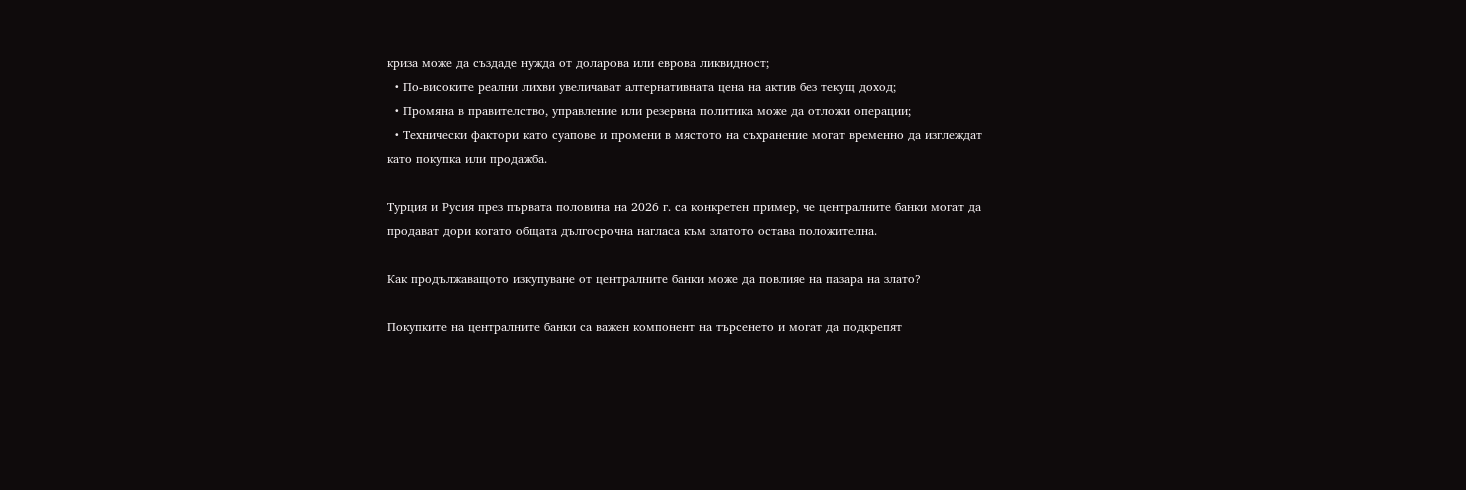криза може да създаде нужда от доларова или еврова ликвидност;
  • По-високите реални лихви увеличават алтернативната цена на актив без текущ доход;
  • Промяна в правителство, управление или резервна политика може да отложи операции;
  • Технически фактори като суапове и промени в мястото на съхранение могат временно да изглеждат като покупка или продажба.

Турция и Русия през първата половина на 2026 г. са конкретен пример, че централните банки могат да продават дори когато общата дългосрочна нагласа към златото остава положителна.

Как продължаващото изкупуване от централните банки може да повлияе на пазара на злато?

Покупките на централните банки са важен компонент на търсенето и могат да подкрепят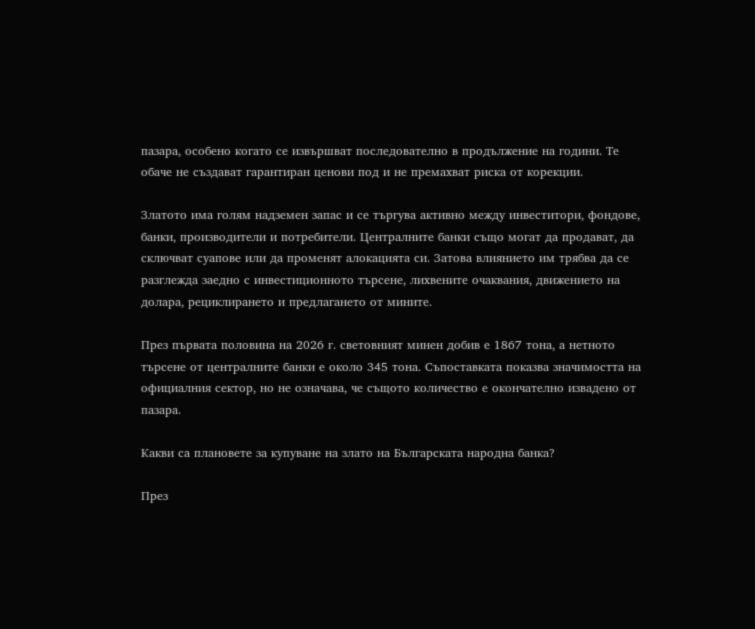пазара, особено когато се извършват последователно в продължение на години. Те обаче не създават гарантиран ценови под и не премахват риска от корекции.

Златото има голям надземен запас и се търгува активно между инвеститори, фондове, банки, производители и потребители. Централните банки също могат да продават, да сключват суапове или да променят алокацията си. Затова влиянието им трябва да се разглежда заедно с инвестиционното търсене, лихвените очаквания, движението на долара, рециклирането и предлагането от мините.

През първата половина на 2026 г. световният минен добив е 1867 тона, а нетното търсене от централните банки е около 345 тона. Съпоставката показва значимостта на официалния сектор, но не означава, че същото количество е окончателно извадено от пазара.

Какви са плановете за купуване на злато на Българската народна банка?

През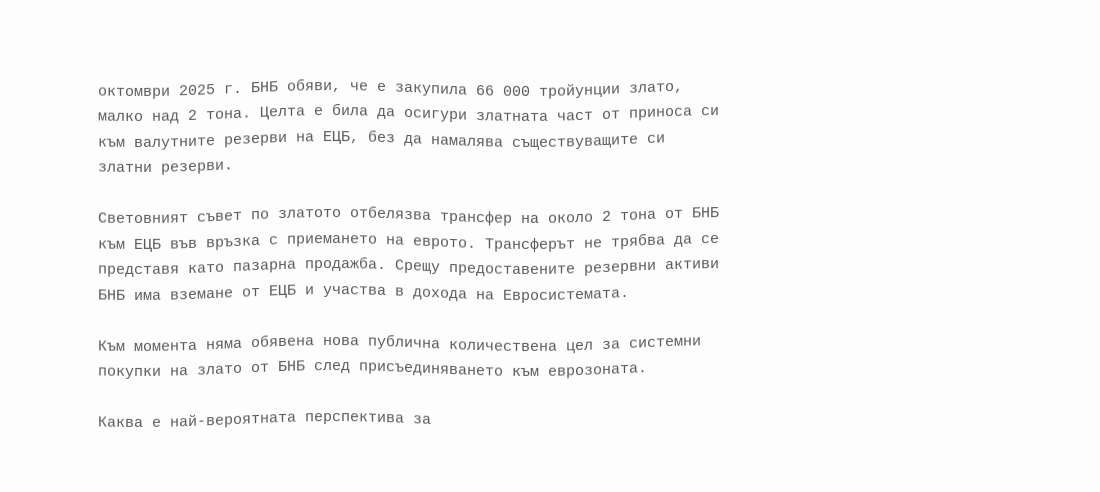октомври 2025 г. БНБ обяви, че е закупила 66 000 тройунции злато, малко над 2 тона. Целта е била да осигури златната част от приноса си към валутните резерви на ЕЦБ, без да намалява съществуващите си златни резерви.

Световният съвет по златото отбелязва трансфер на около 2 тона от БНБ към ЕЦБ във връзка с приемането на еврото. Трансферът не трябва да се представя като пазарна продажба. Срещу предоставените резервни активи БНБ има вземане от ЕЦБ и участва в дохода на Евросистемата.

Към момента няма обявена нова публична количествена цел за системни покупки на злато от БНБ след присъединяването към еврозоната.

Каква е най-вероятната перспектива за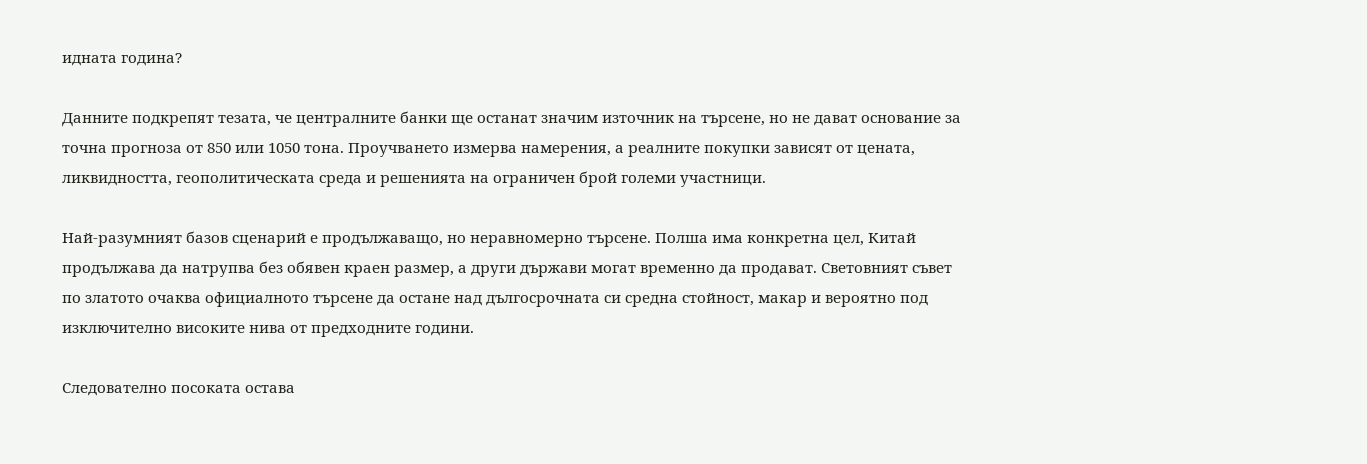идната година?

Данните подкрепят тезата, че централните банки ще останат значим източник на търсене, но не дават основание за точна прогноза от 850 или 1050 тона. Проучването измерва намерения, а реалните покупки зависят от цената, ликвидността, геополитическата среда и решенията на ограничен брой големи участници.

Най-разумният базов сценарий е продължаващо, но неравномерно търсене. Полша има конкретна цел, Китай продължава да натрупва без обявен краен размер, а други държави могат временно да продават. Световният съвет по златото очаква официалното търсене да остане над дългосрочната си средна стойност, макар и вероятно под изключително високите нива от предходните години.

Следователно посоката остава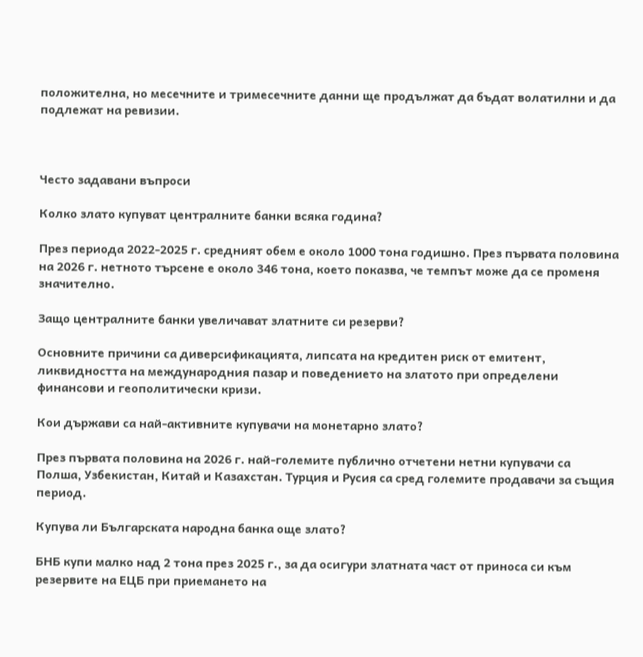положителна, но месечните и тримесечните данни ще продължат да бъдат волатилни и да подлежат на ревизии.



Често задавани въпроси

Колко злато купуват централните банки всяка година?

През периода 2022-2025 г. средният обем е около 1000 тона годишно. През първата половина на 2026 г. нетното търсене е около 346 тона, което показва, че темпът може да се променя значително.

Защо централните банки увеличават златните си резерви?

Основните причини са диверсификацията, липсата на кредитен риск от емитент, ликвидността на международния пазар и поведението на златото при определени финансови и геополитически кризи.

Кои държави са най-активните купувачи на монетарно злато?

През първата половина на 2026 г. най-големите публично отчетени нетни купувачи са Полша, Узбекистан, Китай и Казахстан. Турция и Русия са сред големите продавачи за същия период.

Купува ли Българската народна банка още злато?

БНБ купи малко над 2 тона през 2025 г., за да осигури златната част от приноса си към резервите на ЕЦБ при приемането на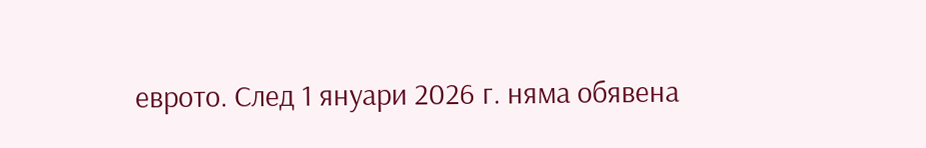еврото. След 1 януари 2026 г. няма обявена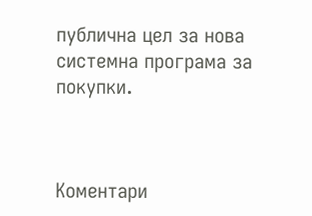публична цел за нова системна програма за покупки.



Коментари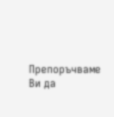Препоръчваме Ви да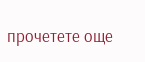прочетете още